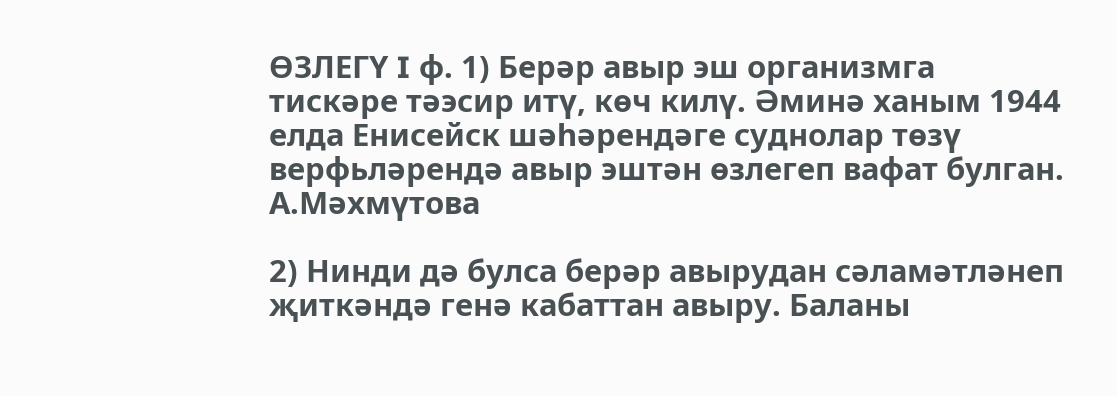ӨЗЛЕГҮ I ф. 1) Берәр авыр эш организмга тискәре тәэсир итү, көч килү. Әминә ханым 1944 елда Енисейск шәһәрендәге суднолар төзү верфьләрендә авыр эштән өзлегеп вафат булган. А.Мәхмүтова

2) Нинди дә булса берәр авырудан сәламәтләнеп җиткәндә генә кабаттан авыру. Баланы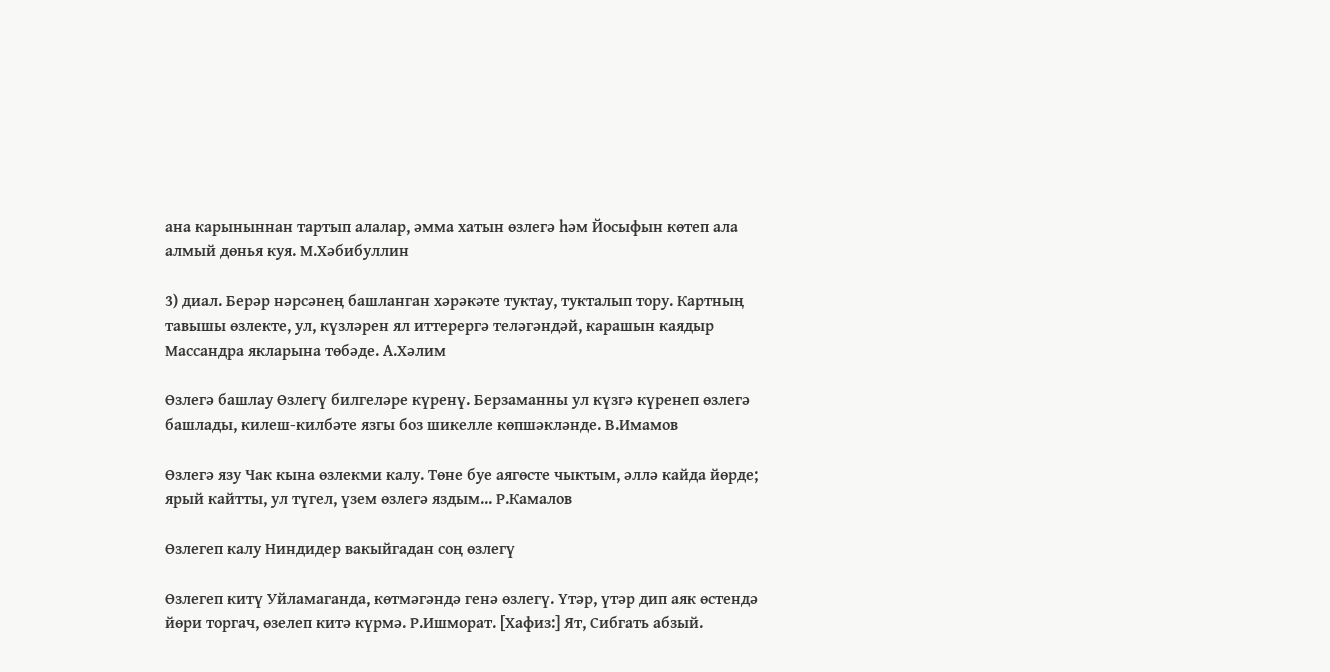ана карыныннан тартып алалар, әмма хатын өзлегә һәм Йосыфын көтеп ала алмый дөнья куя. М.Хәбибуллин

3) диал. Берәр нәрсәнең башланган хәрәкәте туктау, тукталып тору. Картның тавышы өзлекте, ул, күзләрен ял иттерергә теләгәндәй, карашын каядыр Массандра якларына төбәде. А.Хәлим

Өзлегә башлау Өзлегү билгеләре күренү. Берзаманны ул күзгә күренеп өзлегә башлады, килеш-килбәте язгы боз шикелле көпшәкләнде. В.Имамов

Өзлегә язу Чак кына өзлекми калу. Төне буе аягөсте чыктым, әллә кайда йөрде; ярый кайтты, ул түгел, үзем өзлегә яздым... Р.Камалов

Өзлегеп калу Ниндидер вакыйгадан соң өзлегү

Өзлегеп китү Уйламаганда, көтмәгәндә генә өзлегү. Үтәр, үтәр дип аяк өстендә йөри торгач, өзелеп китә күрмә. Р.Ишморат. [Хафиз:] Ят, Сибгать абзый.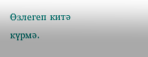Өзлегеп китә күрмә.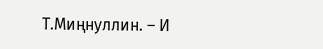Т.Миңнуллин. – И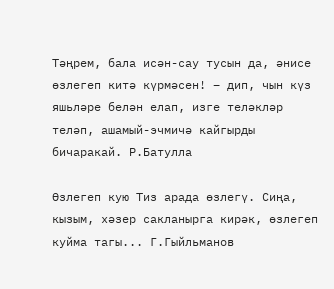Тәңрем, бала исән-сау тусын да, әнисе өзлегеп китә күрмәсен! – дип, чын күз яшьләре белән елап, изге теләкләр теләп, ашамый-эчмичә кайгырды бичаракай. Р.Батулла

Өзлегеп кую Тиз арада өзлегү. Сиңа, кызым, хәзер сакланырга кирәк, өзлегеп куйма тагы... Г.Гыйльманов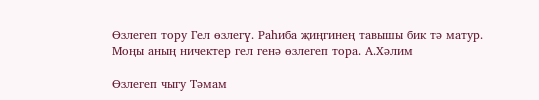Өзлегеп тору Гел өзлегү. Раһиба җиңгинең тавышы бик тә матур. Моңы аның ничектер гел генә өзлегеп тора. А.Хәлим

Өзлегеп чыгу Тәмам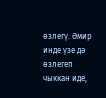өзлегү. Әмир инде үзе дә өзлегеп чыккан иде,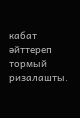кабат әйттереп тормый ризалашты.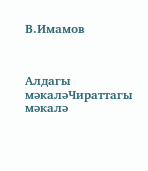В.Имамов



Алдагы мәкаләЧираттагы мәкалә